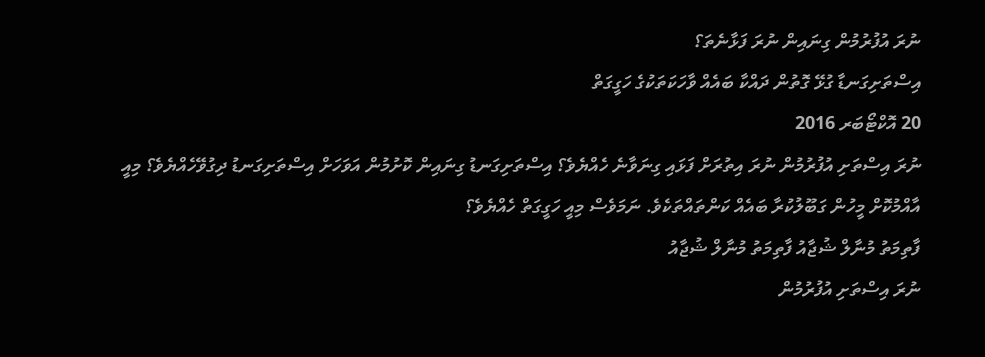ނުރަ އުފުރުމުން ގިނައިން ނުރަ ފަޅާނެތަ؟
އިސްތަށިގަނޑާ ގުޅޭ ގޮތުން ދައްކާ ބައެއް ވާހަކަތަކުގެ ހަގީގަތް
20 އޮކްޓޯބަރ 2016
ނުރަ އިސްތަށި އުފުރުމުން ނުރަ އިތުރަށް ފަޅައި ގިނަވާނެ ހެއްޔެވެ؟ އިސްތަށިގަނޑު ގިނައިން ކޮށުމުން އަވަހަށް އިސްތަށިގަނޑު ދިގުވޭހެއްޔެވެ؟ މިއީ އާއްމުކޮށް މީހުން ގަބޫލުކުރާ ބައެއް ކަންތައްތަކެވެ. ނަމަވެސް މިއީ ހަގީގަތް ހެއްޔެވެ؟
ފާތިމަތު މުނާލް ޝުޖާއު ފާތިމަތު މުނާލް ޝުޖާއު
ނުރަ އިސްތަށި އުފުރުމުން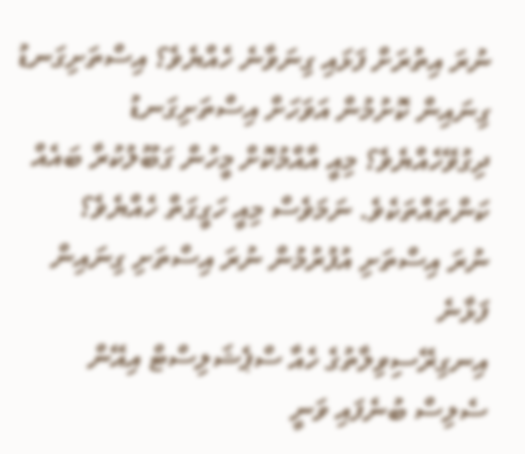ނުރަ އިތުރަށް ފަޅައި ގިނަވާނެ ހެއްޔެވެ؟ އިސްތަށިގަނޑު ގިނައިން ކޮށުމުން އަވަހަށް އިސްތަށިގަނޑު ދިގުވޭހެއްޔެވެ؟ މިއީ އާއްމުކޮށް މީހުން ގަބޫލުކުރާ ބައެއް ކަންތައްތަކެވެ. ނަމަވެސް މިއީ ހަގީގަތް ހެއްޔެވެ؟
ނުރަ އިސްތަށި އުފުރުމުން ނުރަ އިސްތަށި ގިނައިން ފަޅާނެ
އިނގިރޭސިވިލާތުގެ ހެއާ ސްޕެޝަލިސްޓް އިއޭން ސެލިސް ބުނެފައި ވަނީ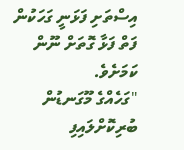އިސްތަށި ފަޅަނީ ގަހަކުން ފަތް ފަޅާ ގޮތަށް ނޫން ކަމަށެވެ.
"ގަހެއްގެ މޫގަނޑުން ބުރިކޮށްލައިފި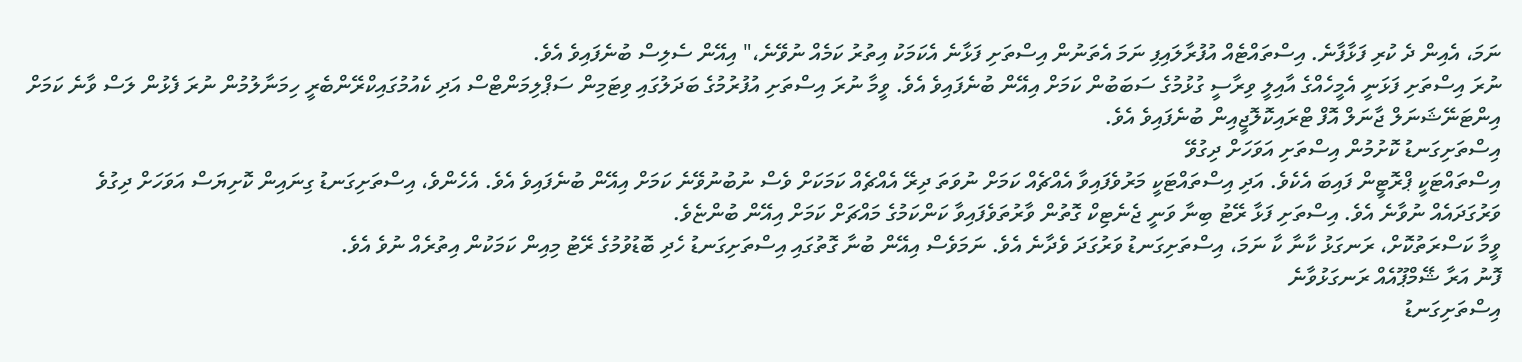ނަމަ، އެއިން ދެ ކުރި ފަޅާފާނެ. އިސްތައްޓެއް އުފުރާލައިފި ނަމަ އެތަނުން އިސްތަށި ފަޅާނެ އެކަމަކު އިތުރު ކަމެއް ނުވޭނެ،" އިއޭން ސެލިސް ބުނެފައިވެ އެވެ.
ނުރަ އިސްތަށި ފަޅަނީ އެމީހެއްގެ އާއިލީ ވިރާސީ ގުޅުމުގެ ސަބަބުން ކަމަށް އިއޭން ބުނެފައިވެ އެވެ. ވީމާ ނުރަ އިސްތަށި އުފުރުމުގެ ބަދަލުގައި ވިޓަމިން ސަޕްލިމަންޓްސް އަދި ކެއުމުގައިކްރޭންބެރީ ހިމަނާލުމުން ނުރަ ފެޅުން ލަސް ވާނެ ކަމަށް އިންޓަނޭޝަނަލް ޖާނަލް އޮފް ޓްރައިކޮލޮޖީއިން ބުނެފައިވެ އެވެ.
އިސްތަށިގަނޑު ކޮށުމުން އިސްތަށި އަވަހަށް ދިގުވޭ
އިސްތައްޓަކީ ޕްރޮޓީން ފައިބަ އެކެވެ. އަދި އިސްތައްޓަކީ މަރުވެފައިވާ އެއްޗެއް ކަމަށް ނުވަތަ ދިރޭ އެއްޗެއް ކަމަކަށް ވެސް ނުބުނުވޭނެ ކަމަށް އިއޭން ބުނެފައިވެ އެވެ. އެހެންވެ، އިސްތަށިގަނޑު ގިނައިން ކޮށިޔަސް އަވަހަށް ދިގުވެ ވަރުގަދައެއް ނުވާނެ އެވެ. އިސްތަށި ފަޅާ ރޭޓު ބިނާ ވަނީ ޖެނެޓިކް ގޮތުން ވާރުތަވެފައިވާ ކަންކަމުގެ މައްޗަށް ކަމަށް އިއޭން ބުންޏެވެ.
ވީމާ ކަސްރަތުކޮށް، ރަނގަޅު ކާނާ ކާ ނަމަ، އިސްތަށިގަނޑު ވަރުގަދަ ވެދާނެ އެވެ. ނަމަވެސް އިއޭން ބުނާ ގޮތުގައި އިސްތަށިގަނޑު ހެދި ބޮޑުވުމުގެ ރޭޓު މިއިން ކަމަކުން އިތުރެއް ނުވެ އެވެ.
ފޮނު އަރާ ޝޭމްޕޫއެއް ރަނގަޅުވާނެ
އިސްތަށިގަނޑު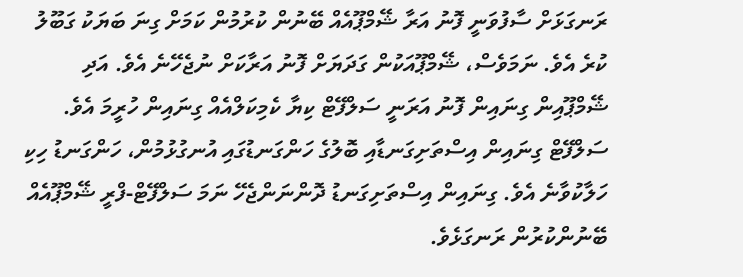ރަނގަޅަށް ސާފުވަނީ ފޮނު އަރާ ޝޭމްޕޫއެއް ބޭނުން ކުރުމުން ކަމަށް ގިނަ ބަޔަކު ގަބޫލު ކުރެ އެވެ. ނަމަވެސް، ޝޭމްޕޫއަކުން ގަދަޔަށް ފޮނު އަރާކަށް ނުޖެހޭނެ އެވެ. އަދި ޝޭމްޕޫއިން ގިނައިން ފޮނު އަރަނީ ސަލްފޭޓް ކިޔާ ކެމިކަލްއެއް ގިނައިން ހުރީމަ އެވެ. ސަލްފޭޓް ގިނައިން އިސްތަށިގަނޑާއި ބޮލުގެ ހަންގަނޑުގައި އުނގުޅުމުން، ހަންގަނޑު ހިކި ހަލާކުވާނެ އެވެ. ގިނައިން އިސްތަށިގަނޑު ދޮންނަންޖެހޭ ނަމަ ސަލްފޭޓް-ފްރީ ޝޭމްޕޫއެއް ބޭނުންކުރުން ރަނގަޅެވެ.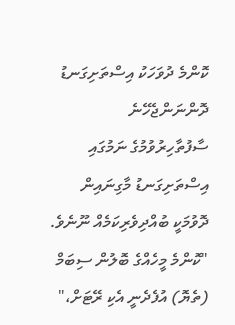ކޮންމެ ދުވަހަކު އިސްތަށިގަނޑު ދޮންނަންޖެހޭނެ
ސާފުތާހިރުވުމުގެ ނަމުގައި އިސްތަށިގަނޑު މާގިނައިން ދޮވުމަކީ ބުއްދިވެރިކަމެއް ނޫނެވެ.
"ކޮންމެ މީހެއްގެ ބޮލުން ސިބަމް (ތެޔޮ) އުފެދެނީ އެކި ރޭޓަށް،"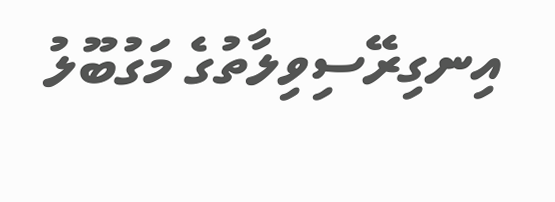އިނގިރޭސިވިލާތުގެ މަގުބޫލު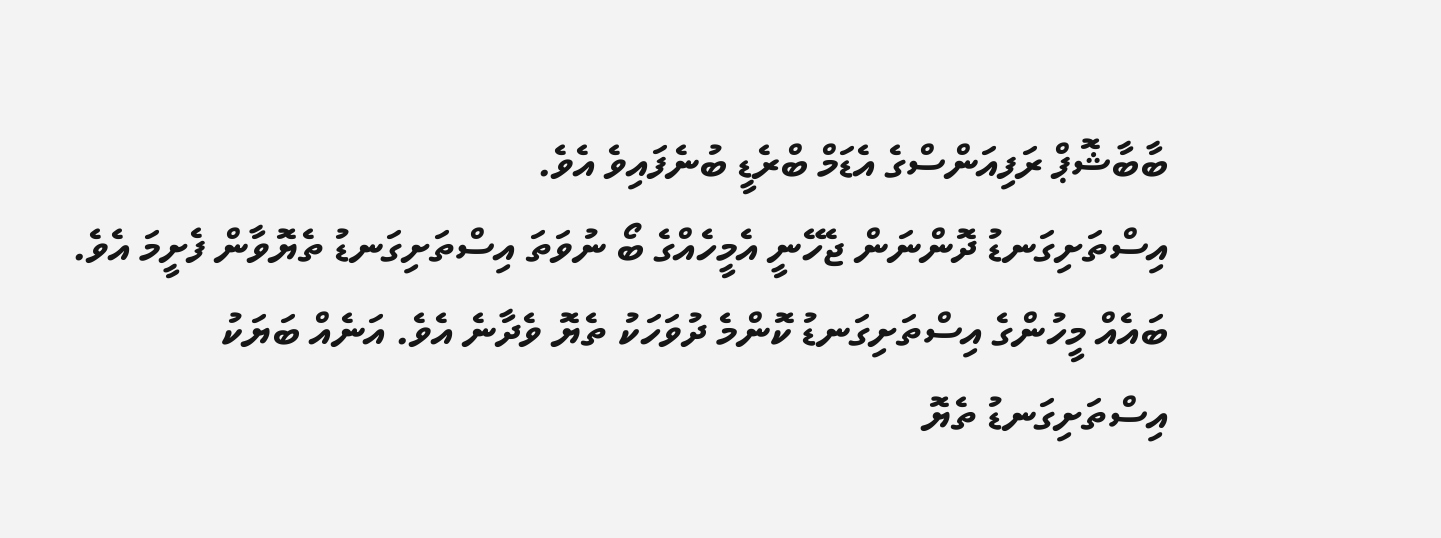ބާބާޝޮޕް ރަފިއަންސްގެ އެޑަމް ބްރެޑީ ބުނެފައިވެ އެވެ.
އިސްތަށިގަނޑު ދޮންނަން ޖެހޭނީ އެމީހެއްގެ ބޯ ނުވަތަ އިސްތަށިގަނޑު ތެޔޮވާން ފެށީމަ އެވެ. ބައެއް މީހުންގެ އިސްތަށިގަނޑު ކޮންމެ ދުވަހަކު ތެޔޮ ވެދާނެ އެވެ. އަނެއް ބަޔަކު އިސްތަށިގަނޑު ތެޔޮ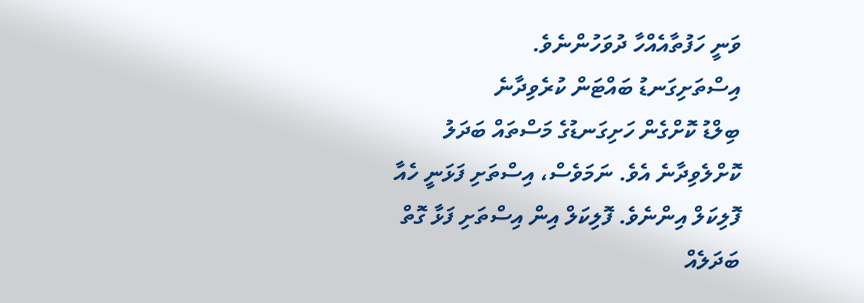ވަނީ ހަފުތާއެއްހާ ދުވަހުންނެވެ.
އިސްތަށިގަނޑު ބައްޓަން ކުރެވިދާނެ
ބިލްޑު ކޮށްގެން ހަށިގަނޑުގެ މަސްތައް ބަދަލު ކޮށްލެވިދާނެ އެވެ. ނަމަވެސް، އިސްތަށި ފަޅަނީ ހެއާ ފޮލިކަލް އިންނެވެ. ފޮލިކަލް އިން އިސްތަށި ފަޅާ ގޮތް ބަދަލެއް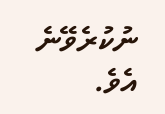ނުކުރެވޭނެ އެވެ.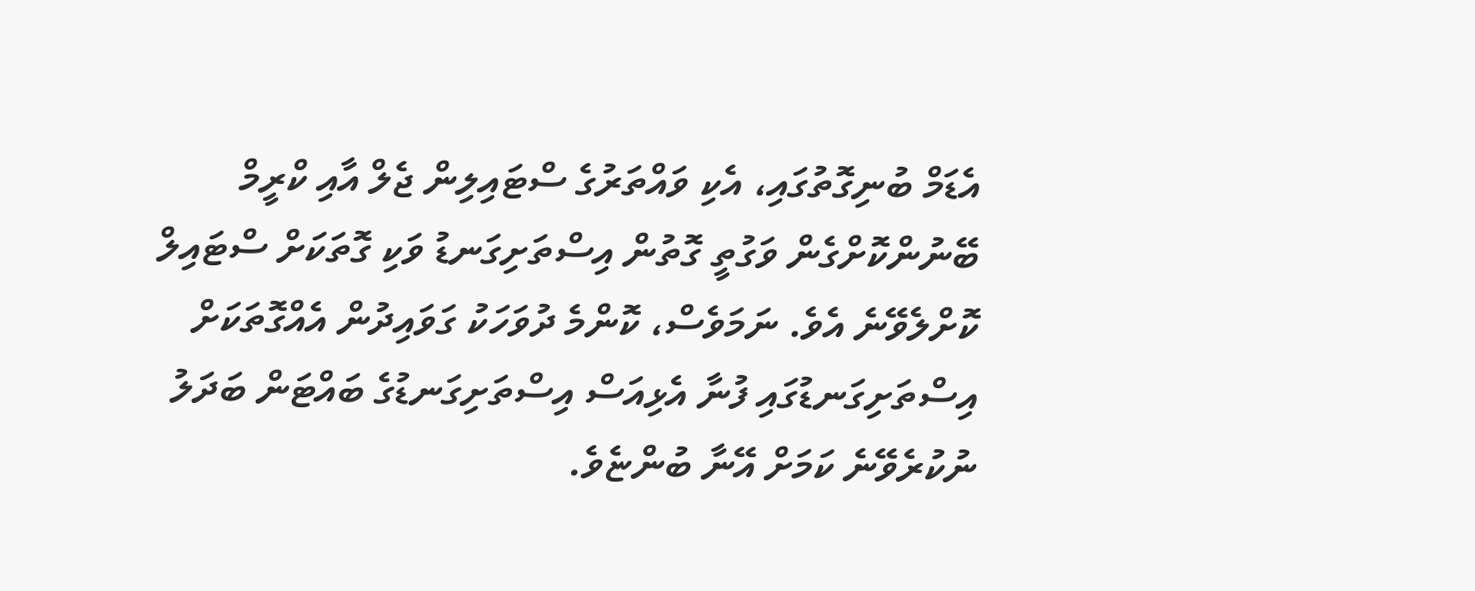އެޑަމް ބުނިގޮތުގައި، އެކި ވައްތަރުގެ ސްޓައިލިން ޖެލް އާއި ކްރީމް ބޭނުންކޮށްގެން ވަގުތީ ގޮތުން އިސްތަށިގަނޑު ވަކި ގޮތަކަށް ސްޓައިލް ކޮށްލެވޭނެ އެވެ. ނަމަވެސް، ކޮންމެ ދުވަހަކު ގަވައިދުން އެއްގޮތަކަށް އިސްތަށިގަނޑުގައި ފުނާ އެޅިއަސް އިސްތަށިގަނޑުގެ ބައްޓަން ބަދަލު ނުކުރެވޭނެ ކަމަށް އޭނާ ބުންޏެވެ.